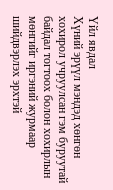Үйл явдал
Хүний эрүүл мэндэд хөнгөн хохирол учруулсан гэм буруутай байдал тогтоох болон хохирлын мөнгийг иргэний журмаар шийдвэрлэх эрхтэй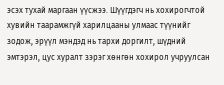эсэх тухай маргаан үүсжээ. Шүүгдэгч нь хохирогчтой хувийн таарамжгүй харилцааны улмаас түүнийг зодож, эрүүл мэндэд нь тархи доргилт, шүдний эмтэрэл, цус хуралт зэрэг хөнгөн хохирол учруулсан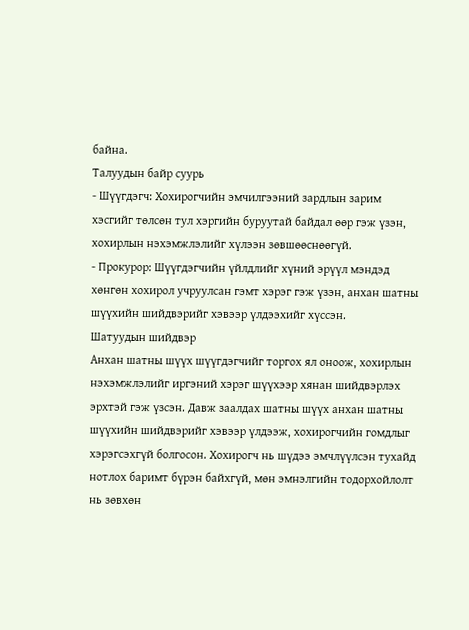байна.
Талуудын байр суурь
- Шүүгдэгч: Хохирогчийн эмчилгээний зардлын зарим хэсгийг төлсөн тул хэргийн буруутай байдал өөр гэж үзэн, хохирлын нэхэмжлэлийг хүлээн зөвшөөснөөгүй.
- Прокурор: Шүүгдэгчийн үйлдлийг хүний эрүүл мэндэд хөнгөн хохирол учруулсан гэмт хэрэг гэж үзэн, анхан шатны шүүхийн шийдвэрийг хэвээр үлдээхийг хүссэн.
Шатуудын шийдвэр
Анхан шатны шүүх шүүгдэгчийг торгох ял оноож, хохирлын нэхэмжлэлийг иргэний хэрэг шүүхээр хянан шийдвэрлэх эрхтэй гэж үзсэн. Давж заалдах шатны шүүх анхан шатны шүүхийн шийдвэрийг хэвээр үлдээж, хохирогчийн гомдлыг хэрэгсэхгүй болгосон. Хохирогч нь шүдээ эмчлүүлсэн тухайд нотлох баримт бүрэн байхгүй, мөн эмнэлгийн тодорхойлолт нь зөвхөн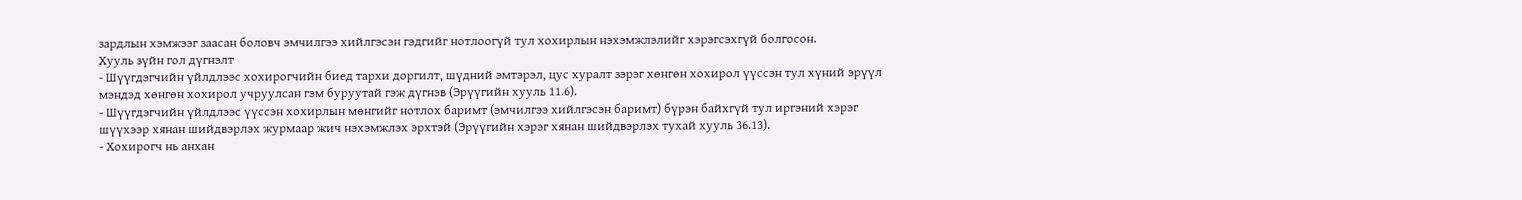зардлын хэмжээг заасан боловч эмчилгээ хийлгэсэн гэдгийг нотлоогүй тул хохирлын нэхэмжлэлийг хэрэгсэхгүй болгосон.
Хууль зүйн гол дүгнэлт
- Шүүгдэгчийн үйлдлээс хохирогчийн биед тархи доргилт, шүдний эмтэрэл, цус хуралт зэрэг хөнгөн хохирол үүссэн тул хүний эрүүл мэндэд хөнгөн хохирол учруулсан гэм буруутай гэж дүгнэв (Эрүүгийн хууль 11.6).
- Шүүгдэгчийн үйлдлээс үүссэн хохирлын мөнгийг нотлох баримт (эмчилгээ хийлгэсэн баримт) бүрэн байхгүй тул иргэний хэрэг шүүхээр хянан шийдвэрлэх журмаар жич нэхэмжлэх эрхтэй (Эрүүгийн хэрэг хянан шийдвэрлэх тухай хууль 36.13).
- Хохирогч нь анхан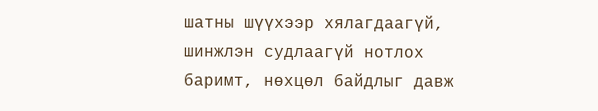шатны шүүхээр хялагдаагүй, шинжлэн судлаагүй нотлох баримт, нөхцөл байдлыг давж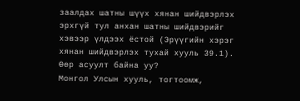заалдах шатны шүүх хянан шийдвэрлэх эрхгүй тул анхан шатны шийдвэрийг хэвээр үлдээх ёстой (Эрүүгийн хэрэг хянан шийдвэрлэх тухай хууль 39.1).
Өөр асуулт байна уу?
Монгол Улсын хууль, тогтоомж,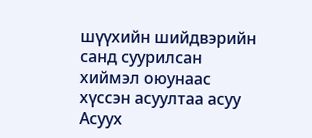шүүхийн шийдвэрийн санд суурилсан хиймэл оюунаас хүссэн асуултаа асуу
Асуух